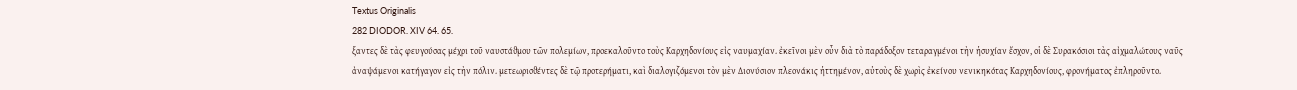Textus Originalis
282 DIODOR. XIV 64. 65.
ξαντες δὲ τὰς φευγούσας μέχρι τοῦ ναυστάϑμου τῶν πολεμίων, προεκαλοῦντο τοὺς Καρχηδονίους εἰς ναυμαχίαν. ἐκεῖνοι μὲν οὖν διὰ τὸ παράδοξον τεταραγμένοι τὴν ἡσυχίαν ἔσχον, οἱ δὲ Συρακόσιοι τὰς αἰχμαλώτους ναῦς ἀναψάμενοι κατήγαγον εἰς τὴν πόλιν. μετεωρισϑέντες δὲ τῷ προτερήματι, καὶ διαλογιζόμενοι τὸν μὲν Διονύσιον πλεονάκις ἡττημένον, αὑτοὺς δὲ χωρὶς ἐκείνου νενικηκότας Καρχηδονίους, φρονήματος ἐπληροῦντο.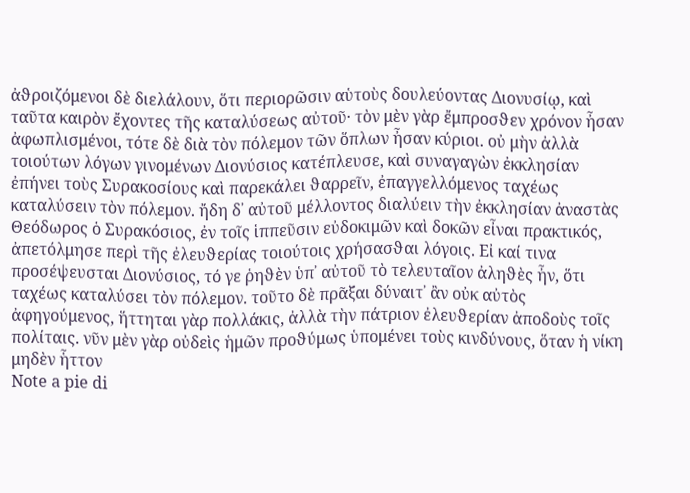ἀϑροιζόμενοι δὲ διελάλουν, ὅτι περιορῶσιν αὑτοὺς δουλεύοντας Διονυσίῳ, καὶ ταῦτα καιρὸν ἔχοντες τῆς καταλύσεως αὐτοῦ· τὸν μὲν γὰρ ἔμπροσϑεν χρόνον ἦσαν ἀφωπλισμένοι, τότε δὲ διὰ τὸν πόλεμον τῶν ὅπλων ἦσαν κύριοι. οὐ μὴν ἀλλὰ τοιούτων λόγων γινομένων Διονύσιος κατέπλευσε, καὶ συναγαγὼν ἐκκλησίαν ἐπήνει τοὺς Συρακοσίους καὶ παρεκάλει ϑαρρεῖν, ἐπαγγελλόμενος ταχέως καταλύσειν τὸν πόλεμον. ἤδη δ᾽ αὐτοῦ μέλλοντος διαλύειν τὴν ἐκκλησίαν ἀναστὰς Θεόδωρος ὁ Συρακόσιος, ἐν τοῖς ἱππεῦσιν εὐδοκιμῶν καὶ δοκῶν εἶναι πρακτικός, ἀπετόλμησε περὶ τῆς ἐλευϑερίας τοιούτοις χρήσασϑαι λόγοις. Εἰ καί τινα προσέψευσται Διονύσιος, τό γε ῥηϑὲν ὑπ᾽ αὐτοῦ τὸ τελευταῖον ἀληϑὲς ἦν, ὅτι ταχέως καταλύσει τὸν πόλεμον. τοῦτο δὲ πρᾶξαι δύναιτ᾽ ἂν οὐκ αὐτὸς ἀφηγούμενος, ἥττηται γὰρ πολλάκις, ἀλλὰ τὴν πάτριον ἐλευϑερίαν ἀποδοὺς τοῖς πολίταις. νῦν μὲν γὰρ οὐδεὶς ἡμῶν προϑύμως ὑπομένει τοὺς κινδύνους, ὅταν ἡ νίκη μηδὲν ἧττον
Note a pie di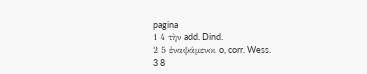pagina
1 4 τὴν add. Dind.
2 5 ἐναψάμενοι o, corr. Wess.
3 8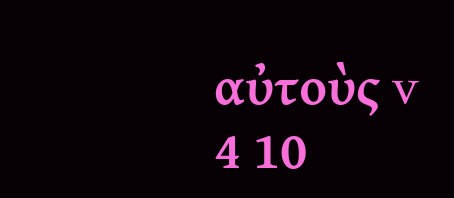αὐτοὺς v
4 10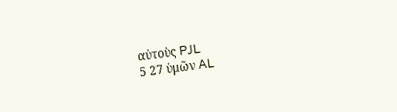αὐτοὺς PJL
5 27 ὑμῶν AL